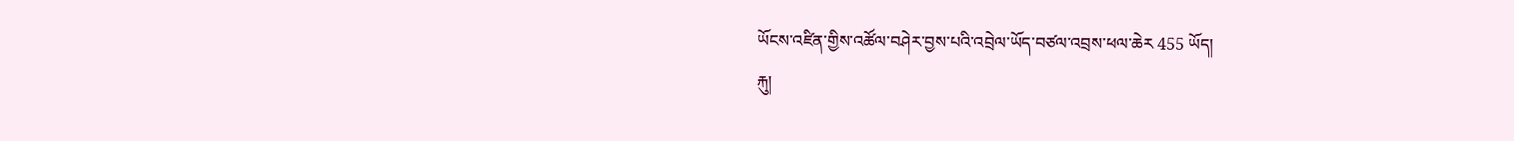ཡོངས་འཛིན་གྱིས་འཚོལ་བཤེར་བྱས་པའི་འབྲེལ་ཡོད་བཙལ་འབྲས་ཕལ་ཆེར 455 ཡོད།
རྐུ།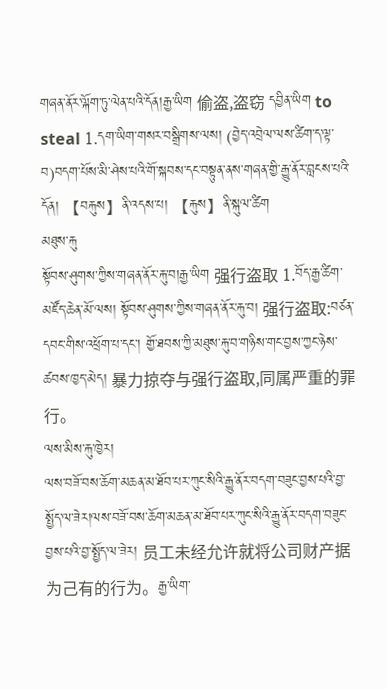གཞན་ནོར་ལྐོག་ཏུ་ལེན་པའི་དོན།རྒྱ་ཡིག 偷盗,盗窃 དབྱིན་ཡིག to steal 1.དག་ཡིག་གསར་བསྒྲིགས་ལས། (བྱེད་འབྲེལ་ལས་ཚིག་ད་ལྟ་བ)བདག་པོས་མི་ཤེས་པའི་གོ་སྐབས་དང་བསྟུན་ནས་གཞན་གྱི་རྒྱུ་ནོར་བླངས་པའི་དོན། 【བརྐུས】ནི་འདས་པ། 【རྐུས】ནི་སྐུལ་ཚིག
མཐུས་རྐུ
སྟོབས་ཤུགས་ཀྱིས་གཞན་ནོར་རྐུ་བ།རྒྱ་ཡིག 强行盗取 1.བོད་རྒྱ་ཚིག་མཛོད་ཆེན་མོ་ལས། སྟོབས་ཤུགས་ཀྱིས་གཞན་ནོར་རྐུ་བ། 强行盗取:བཙན་དབང་གིས་འཕྲོག་པ་དང་། གྱོ་ཐབས་ཀྱི་མཐུས་རྐུ་བ་གཉིས་གང་བྱས་ཀྱང་ཉེས་ཚབས་ཁྱད་མེད། 暴力掠夺与强行盗取,同属严重的罪行。
ལས་མིས་རྐུ་ཁྱེར།
ལས་བཟོ་བས་ཆོག་མཆན་མ་ཐོབ་པར་ཀུང་སིའི་རྒྱུ་ནོར་བདག་བཟུང་བྱས་པའི་བྱ་སྤྱོད་ལ་ཟེར།ལས་བཟོ་བས་ཆོག་མཆན་མ་ཐོབ་པར་ཀུང་སིའི་རྒྱུ་ནོར་བདག་བཟུང་བྱས་པའི་བྱ་སྤྱོད་ལ་ཟེར། 员工未经允许就将公司财产据为己有的行为。རྒྱ་ཡིག་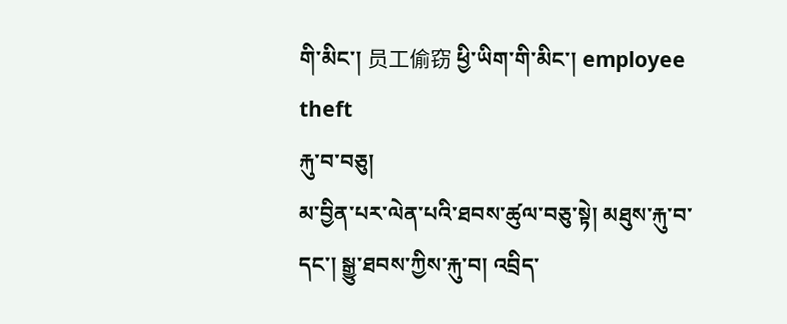གི་མིང་། 员工偷窃 ཕྱི་ཡིག་གི་མིང་། employee theft
རྐུ་བ་བཅུ།
མ་བྱིན་པར་ལེན་པའི་ཐབས་ཚུལ་བཅུ་སྟེ། མཐུས་རྐུ་བ་དང་། སྒྱུ་ཐབས་ཀྱིས་རྐུ་བ། འབྲིད་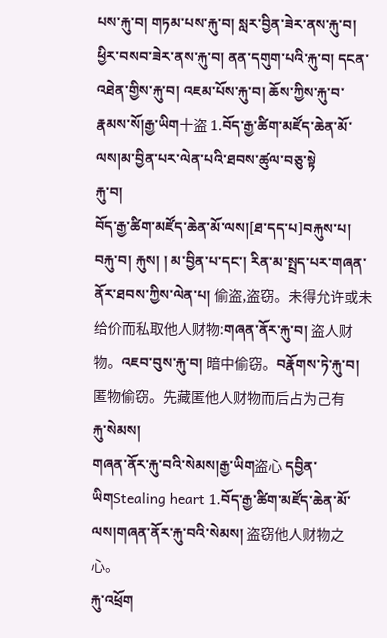པས་རྐུ་བ། གཏམ་པས་རྐུ་བ། སླར་བྱིན་ཟེར་ནས་རྐུ་བ། ཕྱིར་བསབ་ཟེར་ནས་རྐུ་བ། ནན་དགུག་པའི་རྐུ་བ། དངན་འཐེན་གྱིས་རྐུ་བ། འཇམ་པོས་རྐུ་བ། ཆོས་ཀྱིས་རྐུ་བ་རྣམས་སོ།རྒྱ་ཡིག十盗 1.བོད་རྒྱ་ཚིག་མཛོད་ཆེན་མོ་ལས།མ་བྱིན་པར་ལེན་པའི་ཐབས་ཚུལ་བཅུ་སྟེ
རྐུ་བ།
བོད་རྒྱ་ཚིག་མཛོད་ཆེན་མོ་ལས།[ཐ་དད་པ]བརྐུས་པ། བརྐུ་བ། རྐུས། ། མ་བྱིན་པ་དང་། རིན་མ་སྤྲད་པར་གཞན་ནོར་ཐབས་ཀྱིས་ལེན་པ། 偷盗,盗窃。未得允许或未给价而私取他人财物:གཞན་ནོར་རྐུ་བ། 盗人财物。འཇབ་བུས་རྐུ་བ། 暗中偷窃。བརྣོགས་ཏེ་རྐུ་བ། 匿物偷窃。先藏匿他人财物而后占为己有
རྐུ་སེམས།
གཞན་ནོར་རྐུ་བའི་སེམས།རྒྱ་ཡིག盗心 དབྱིན་ཡིགStealing heart 1.བོད་རྒྱ་ཚིག་མཛོད་ཆེན་མོ་ལས།གཞན་ནོར་རྐུ་བའི་སེམས། 盗窃他人财物之心。
རྐུ་འཕྲོག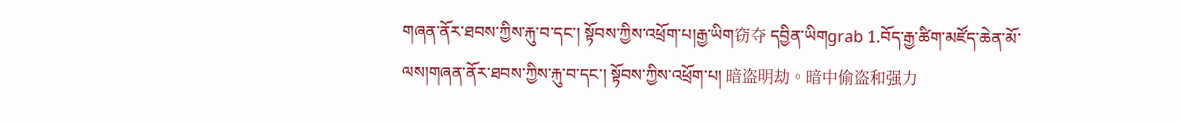གཞན་ནོར་ཐབས་ཀྱིས་རྐུ་བ་དང་། སྟོབས་ཀྱིས་འཕྲོག་པ།རྒྱ་ཡིག窃夺 དབྱིན་ཡིགgrab 1.བོད་རྒྱ་ཚིག་མཛོད་ཆེན་མོ་ལས།གཞན་ནོར་ཐབས་ཀྱིས་རྐུ་བ་དང་། སྟོབས་ཀྱིས་འཕྲོག་པ། 暗盗明劫。暗中偷盗和强力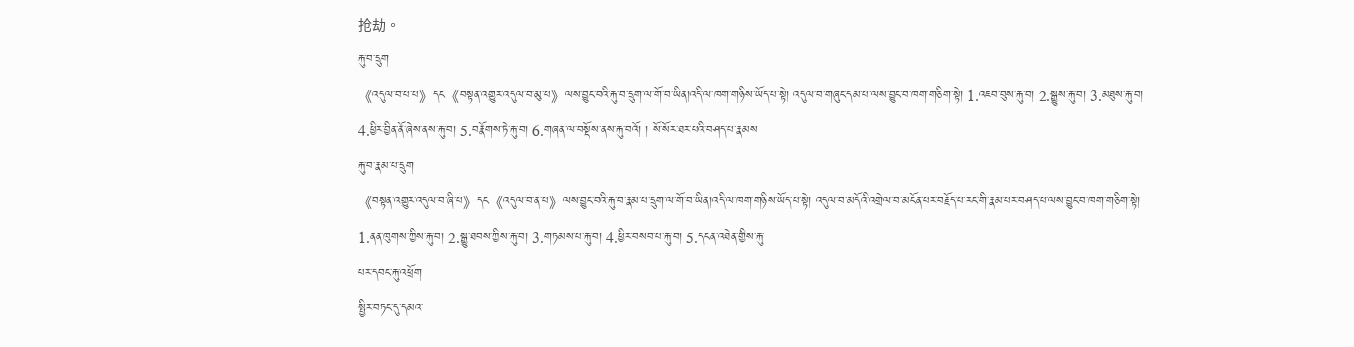抢劫。
རྐུ་བ་དྲུག
《འདུལ་བ་པ་པ》དང《བསྟན་འགྱུར་འདུལ་བ་མུ་པ》ལས་བྱུང་བའི་རྐུ་བ་དྲུག་ལ་གོ་བ་ཡིན།འདི་ལ་ཁག་གཉིས་ཡོད་པ་སྟེ། འདུལ་བ་གཞུང་དམ་པ་ལས་བྱུང་བ་ཁག་གཅིག་སྟེ། 1.འཇབ་བུས་རྐུ་བ། 2.སྒྱུས་རྐུ་བ། 3.མཐུས་རྐུ་བ། 4.ཕྱིར་བྱིན་ནོ་ཞེས་ནས་རྐུ་བ། 5.བརྣོགས་ཏེ་རྐུ་བ། 6.གཞན་ལ་བསྡོས་ནས་རྐུ་བའོ། ། སོ་སོར་ཐར་པའི་བཤད་པ་རྣམས
རྐུ་བ་རྣམ་པ་དྲུག
《བསྟན་འགྱུར་འདུལ་བ་ཞི་པ》དང《འདུལ་བ་ན་པ》ལས་བྱུང་བའི་རྐུ་བ་རྣམ་པ་དྲུག་ལ་གོ་བ་ཡིན།འདི་ལ་ཁག་གཉིས་ཡོད་པ་སྟེ། འདུལ་བ་མདོའི་འགྲེལ་བ་མངོན་པར་བརྗོད་པ་རང་གི་རྣམ་པར་བཤད་པ་ལས་བྱུང་བ་ཁག་གཅིག་སྟེ། 1.ནན་ཁུགས་ཀྱིས་རྐུ་བ། 2.སྒྱུ་ཐབས་ཀྱིས་རྐུ་བ། 3.གཏམས་པ་རྐུ་བ། 4.ཕྱིར་བསབ་པ་རྐུ་བ། 5.དངན་འཐེན་གྱིས་རྐུ་
པར་དབང་རྐུ་འཕྲོག
སྤྱིར་བཏང་དུ་དམའ་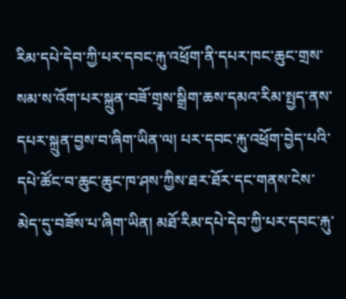རིམ་དཔེ་དེབ་ཀྱི་པར་དབང་རྐུ་འཕྲོག་ནི་དཔར་ཁང་ཆུང་གྲས་སམ་ས་འོག་པར་སྐྲུན་བཟོ་གྲྭས་སྒྲིག་ཆས་དམའ་རིམ་སྤྱད་ནས་དཔར་སྐྲུན་བྱས་བ་ཞིག་ཡིན་ལ། པར་དབང་རྐུ་འཕྲོག་བྱེད་པའི་དཔེ་ཚོང་བ་ཆུང་ཆུང་ཁ་ཤས་ཀྱིས་ཐར་ཐོར་དང་གནས་ངེས་མེད་དུ་བཟོས་པ་ཞིག་ཡིན། མཐོ་རིམ་དཔེ་དེབ་ཀྱི་པར་དབང་རྐུ་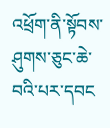འཕྲོག་ནི་སྟོབས་ཤུགས་ཅུང་ཆེ་བའི་པར་དབང